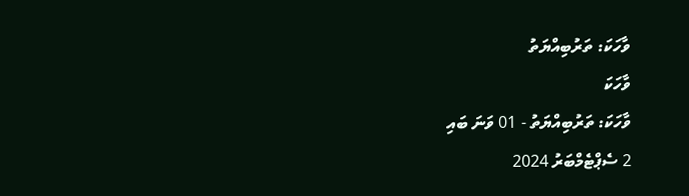ވާހަކަ: ތަރުބިއްޔަތު
ވާހަކަ
ވާހަކަ: ތަރުބިއްޔަތު - 01 ވަނަ ބައި
2 ސެޕްޓެމްބަރު 2024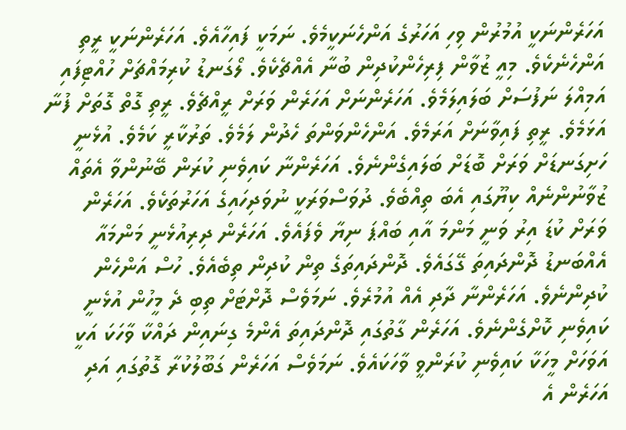އަހަރެންނަކީ އުމުރުން ވިހި އަހަރުގެ އަންހެނަކީމެވެ. ނަމަކީ ފައިހާއެވެ. އަހަރެންނަކީ ރީތި އަންހެނެކެވެ. މިއީ ޒުވާން ފިރިހެންކުދިން ބުނާ އެއްޗެކެވެ. ލޯގަނޑު ކުރިމައްޗަށް ހުއްޓިފައި އަމިއްލަ ނަފުސަށް ބަލައިލަމެވެ. އަހަރެންނަށް އަހަރެން ވަރަށް ރީއްޗެވެ. ރީތި ގޮތް ގޮތަށް ފުނާ އަޅަމެވެ. ރީތި ފައިވާނަށް އަރަމެވެ. އަންހެންވަންތަ ހެދުން ލަމެވެ. ތަރުކާރީ ކަމެވެ. އުޅެނީ ހަށިގަނޑަށް ވަރަށް ބޮޑަށް ބަލައިގެންނެވެ. އަހަރެންނާ ކައިވެނި ކުރަން ބޭނުންވާ އެތައް ޒުވާނުންނެއް ކިޔޫގައި އެބަ ތިއްބެވެ. ދުވަސްވަރަކީ ނުވަދިހައިގެ އަހަރުތަކެވެ. އަހަރެން ވަރަށް ކުޑަ އިރު ވަނީ މަންމަ އާއި ބައްޕަ ނިޔާ ވެފައެވެ. އަހަރެން ދިރިއުޅެނީ މަންމައާ އެއްބަނޑު ދޮންދައިތަ ގޭގައެވެ. ދޮންދައިތަގެ ތިން ކުދިން ތިބެއެވެ. ހުސް އަންހެން ކުދިންނެވެ. އަހަރެންނާ ދާދި އެއް އުމުރެވެ. ނަމަވެސް ދޮށްޓަށް ތިބި ދެ މީހުން އުޅެނީ ކައިވެނި ކޮށްގެންނެވެ. އަހަރެން ގާތުގައި ދޮންދައިތަ އެންމެ ގިނައިން ދައްކާ ވާހަކަ އަކީ އަވަހަށް މީހަކާ ކައިވެނި ކުރަންވީ ވާހަކައެވެ. ނަމަވެސް އަހަރެން ގަބޫލުކުރާ ގޮތުގައި އަދި އަހަރެން އެ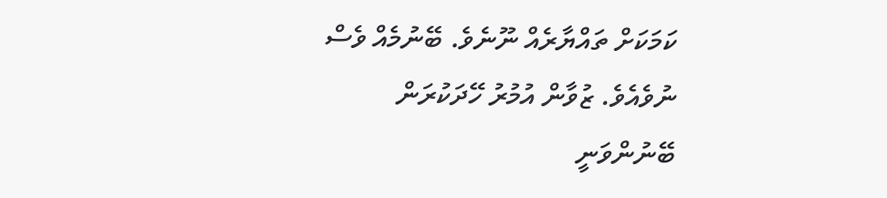ކަމަކަށް ތައްޔާރެއް ނޫނެވެ. ބޭނުމެއް ވެސް ނުވެއެވެ. ޒުވާން އުމުރު ހޭދަކުރަން ބޭނުންވަނީ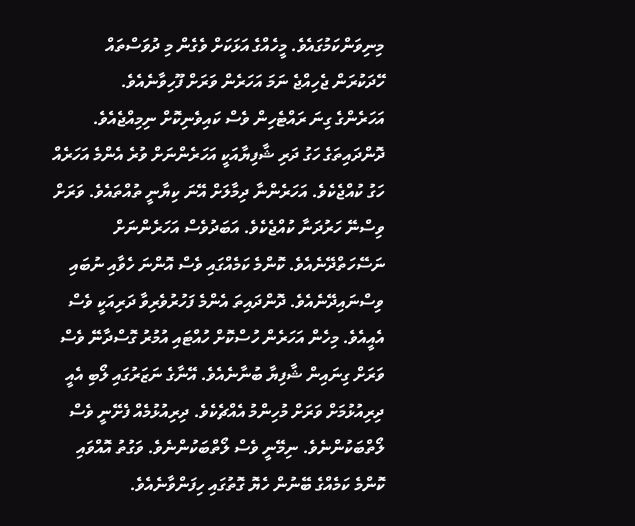މިނިވަންކަމުގައެވެ. މީހެއްގެ އަޅަކަށް ވެގެން މި ދުވަސްތައް ހޭދަކުރަން ޖެހިއްޖެ ނަމަ އަހަރެން ވަރަށް ފޫހިވާނެއެވެ.
އަހަރެންގެ ގިނަ ރައްޓެހިން ވެސް ކައިވެނިކޮށް ނިމިއްޖެއެވެ. ދޮންދައިތަގެ ހަގު ދަރި ޝާފިޔާއަކީ އަހަރެންނަށް ވުރެ އެންމެ އަހަރެއް ހަގު ކުއްޖެކެވެ. އަހަރެންނާ ދިމާލަށް އޭނަ ކިޔާނީ ތުއްތައެވެ. ވަރަށް ވިސްނޭ ހަރުދަނާ ކުއްޖެކެވެ. އަބަދުވެސް އަހަރެންނަށް ނަސޭހަތްދޭނެއެވެ. ކޮންމެ ކަމެއްގައި ވެސް އޮންނަ ހެވާއި ނުބައި ވިސްނައިދޭނެއެވެ. ދޮންދައިތަ އެންމެ ފަހުރުވެރިވާ ދަރިއަކީ ވެސް އެއީއެވެ. މިހެން އަހަރެން ހުސްކޮށް ހުއްޓައި އުމުރު ގޮސްދާނޭ ވެސް ވަރަށް ގިނައިން ޝާފިޔާ ބުނާނެއެވެ. އޭނާގެ ނަޒަރުގައި ލޯބި އެއީ ދިރިއުޅުމަށް ވަރަށް މުހިންމު އެއްޗެކެވެ. ދިރިއުޅުމެއް ފެށޭނީ ވެސް ލޯތްބަކުންނެވެ. ނިމޭނީ ވެސް ލޯތްބަކުންނެވެ. ވަގުތު އޮއްވައި ކޮންމެ ކަމެއްގެ ބޭނުން ހެޔޮ ގޮތުގައި ހިފަންވާނެއެވެ.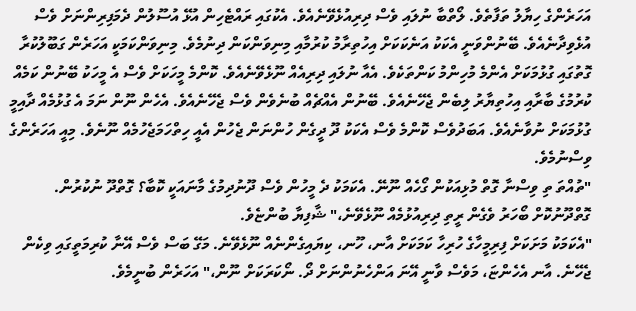އަހަރެންގެ ހިޔާލު ތަފާތެވެ. ލޯތްބާ ނުލައި ވެސް ދިރިއުޅެވޭނެއެވެ. އެކުގައި ރައްޓެހިން އުޅޭ އުސޫލުން ދެމަފިރިންނަށް ވެސް އުޅެވިދާނެއެވެ. ބޭނުންވަނީ އެކަކު އަނެކަކަށް އިހުތިރާމު ކުރުމާއި މިނިވަންކަން ދިނުމެވެ. މިނިވަންކަމަކީ އަހަރެން ގަބޫލުކުރާ ގޮތުގައި ގުޅުމަކަށް އެންމެ މުހިންމު ކަންތަކެވެ. އެއާ ނުލައި ދިރިއެއް ނޫޅެވޭނެއެވެ. ކޮންމެ މީހަކަށް ވެސް އެ މީހަކު ބޭނުން ކަމެއް ކުރުމުގެ ބާރާއި އިހުތިޔާރު ލިބެން ޖެހޭނެއެވެ. ބޭނުން އެއްޗެއް ބުނެވެން ވެސް ޖެހޭނެއެވެ. އެހެން ނޫން ނަމަ އެ ގުޅުމެއް ދާއިމީ ގުޅުމަކަށް ނުވާނެއެވެ. އަބަދުވެސް ކޮންމެ ވެސް އެކަކު ދޫ ދީގެން ހުންނަން ޖެހުން އެއީ ހިތްހަމަޖެހުމެއް ނޫނެވެ. މިއީ އަހަރެންގެ ވިސްނުމެވެ.
"ތުއްތަ ތި ވިސްނާ ގޮތް މުޅިއަކުން ގޯހެއް ނޫނޭ. އެކަމަކު ދެ މީހުން ވެސް ދޫނުދިމުގެ މާނައަކީ ކޮބާ؟ ގޮތްދޫ ނުކުރުން. ގޮތްދޫނުކޮށް ބޯހަރު ވެގެން ރީތި ދިރިއުޅުމެއް ނޫޅެވޭނެ،" ޝާފިޔާ ބުންޏެވެ.
"އެކަމަކު މަށަކަށް ފިރިމީހާގެ ހުރިހާ ކަމަކަށް އާނ، ހޫނ، ކިޔައިގެންނެއް ނޫޅެވޭނެ. މަގޭ ބަސް ވެސް އޭނާ ކުރިމަތީގައި ވިކެން ޖެހޭނެ. އާނ އެހެންޏަ، މަވެސް ވާނީ އޭނަ އަންހެނުންނަށް ދޯ. ނޯކަރަކަށް ނޫން،" އަހަރެން ބުނީމެވެ.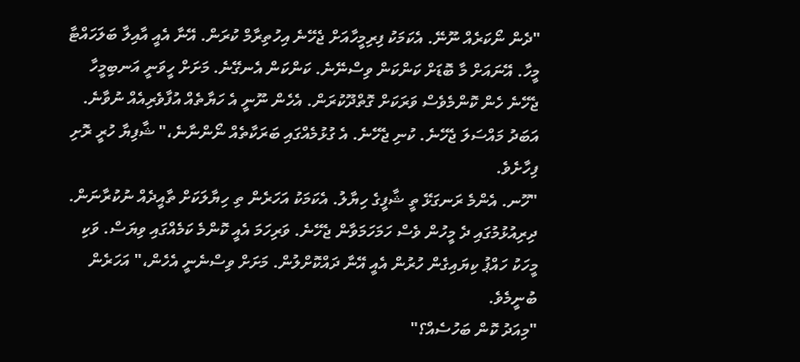"ދެން ނޯކަރެއް ނޫނޭ. އެކަމަކު ފިރިމީހާއަށް ޖެހޭނެ އިހުތިރާމް ކުރަން. އޭނާ އެއީ އާއިލާ ބަލަހައްޓާ މީހާ. އޭނައަށް މާ ބޮޑަށް ކަންކަން ވިސްނޭނެ. ކަންކަން އެނގޭނެ. މަށަށް ހީވަނީ އަނބިމީހާ ޖެހޭނެ ހެން ކޮންމެވެސް ވަރަކަށް ގޮތްދޫކުރަން. އެހެން ނޫނީ އެ ހަޔާތެއް އުފާވެރިއެއް ނުވާނެ. އަބަދު މައްސަލަ ޖެހޭނެ. ކުނި ޖެހޭނެ. އެ ގުޅުމެއްގައި ބަރަކާތެއް ނޯންނާނެ،" ޝާފިޔާ ހުރީ ރޮށި ފިހާށެވެ.
"ހޫނ. އެންމެ ރަނގަޅޭ ތީ ޝާފީގެ ހިޔާލު. އެކަމަކު އަހަރެން ތި ހިޔާލަކަށް ތާއީދެއް ނުކުރާނަން. ދިރިއުޅުމުގައި ދެ މީހުން ވެސް ހަމަހަމަވާން ޖެހޭނެ. ވަރިހަމަ އެއީ ކޮންމެ ކަމެއްގައި ވިޔަސް. ވަކި މީހަކު ހައްޕު ކިޔައިގެން ހުރުން އެއީ އޭނާ ދައްކޮށްލުން. މަށަށް ވިސްނެނީ އެހެން،" އަހަރެން ބުނީމެވެ.
"މިއަދު ކޮން ބަހުސެއް؟"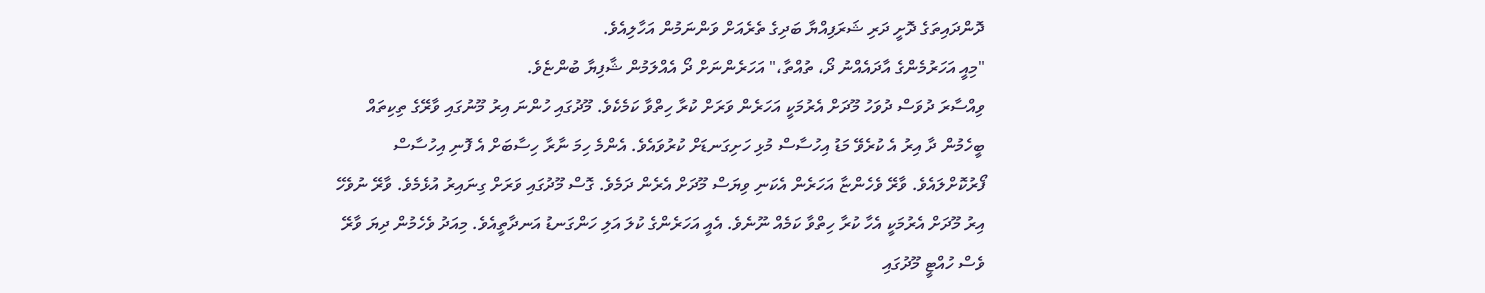ދޮންދައިތަގެ ދޮށީ ދަރި ޝަރަފިއްޔާ ބަދިގެ ތެރެއަށް ވަންނަމުން އަހާލިއެވެ.
"މިއީ އަހަރުމެންގެ އާދައެއްނު ދޯ، ތުއްތާ،" އަހަރެންނަށް ދޯ އެއްލަމުން ޝާފިޔާ ބުންޏެވެ.
ވިއްސާރަ ދުވަސް ދުވަހު މޫދަށް އެރުމަކީ އަހަރެން ވަރަށް ކުރާ ހިތްވާ ކަމެކެވެ. މޫދުގައި ހުންނަ އިރު މޫނުގައި ވާރޭގެ ތިކިތައް ބީހެމުން ދާ އިރު އެ ކުރެވޭ މަޑު އިހުސާސް މުޅި ހަށިގަނޑަށް ކުރުވައެވެ. އެންމެ ހިމަ ނާރާ ހިސާބަށް އެ ފޮނި އިހުސާސް ފޯރުކޮށްލައެވެ. ވާރޭ ވެހެންޏާ އަހަރެން އެކަނި ވިޔަސް މޫދަށް އެރެން ދަމެވެ. ގޮސް މޫދުގައި ވަރަށް ގިނައިރު އުޅެމެވެ. ވާރޭ ނުވެހޭ އިރު މޫދަށް އެރުމަކީ އެހާ ކުރާ ހިތްވާ ކަމެއް ނޫނެވެ. އެއީ އަހަރެންގެ ކުލަ އަލި ހަންގަނޑު އަނދާތީއެވެ. މިއަދު ވެހެމުން ދިޔަ ވާރޭ ވެސް ހުއްޓީ މޫދުގައި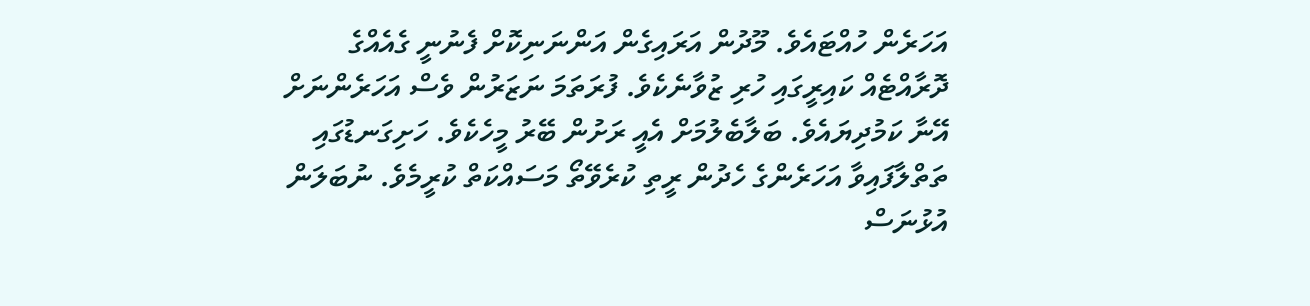އަހަރެން ހުއްޓައެވެ. މޫދުން އަރައިގެން އަންނަނިކޮށް ފެނުނީ ގެއެއްގެ ދޮރާއްޓެއް ކައިރީގައި ހުރި ޒުވާނެކެވެ. ފުރަތަމަ ނަޒަރުން ވެސް އަހަރެންނަށް އޭނާ ކަމުދިޔައެވެ. ބަލާބެލުމަށް އެއީ ރަށުން ބޭރު މީހެކެވެ. ހަށިގަނޑުގައި ތަތްލާފައިވާ އަހަރެންގެ ހެދުން ރީތި ކުރެވޭތޯ މަސައްކަތް ކުރީމެވެ. ނުބަލަން އުޅުނަސް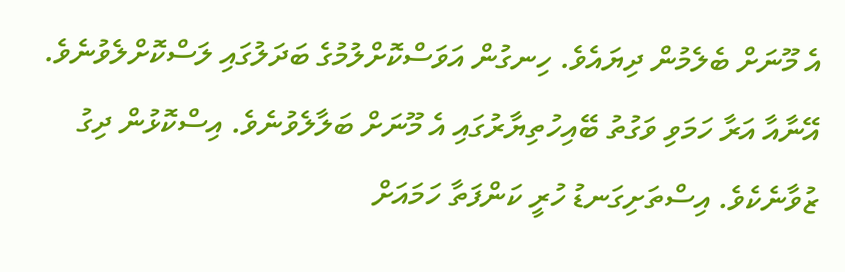އެ މޫނަށް ބެލެމުން ދިޔައެވެ. ހިނގުން އަވަސްކޮށްލުމުގެ ބަދަލުގައި ލަސްކޮށްލެވުނެވެ. އޭނާއާ އަރާ ހަމަވި ވަގުތު ބޭއިހުތިޔާރުގައި އެ މޫނަށް ބަލާލެވުނެވެ. އިސްކޮޅުން ދިގު ޒުވާނެކެވެ. އިސްތަށިގަނޑު ހުރީ ކަންފަތާ ހަމައަށް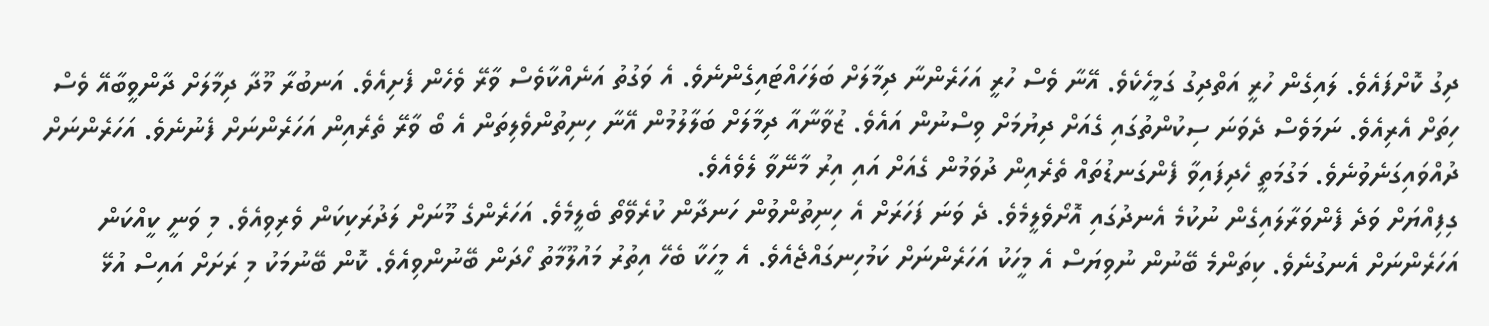ދިގު ކޮށްފައެވެ. ލައިގެން ހުރީ އަތްދިގު ގަމީހެކެވެ. އޭނާ ވެސް ހުރީ އަހަރެންނާ ދިމާލަށް ބަލަހައްޓައިގެންނެވެ. އެ ވަގުތު އަނެއްކާވެސް ވާރޭ ވެހެން ފެށިއެވެ. އަނބުރާ މޫދާ ދިމާލަށް ދާންވީބާއޭ ވެސް ހިތަށް އެރިއެވެ. ނަމަވެސް ދެވަނަ ސިކުންތުގައި ގެއަށް ދިޔުމަށް ވިސްނުން އައެވެ. ޒުވާނާއާ ދިމާލަށް ބަލާލުމުން އޭނާ ހިނިތުންވެލިތަން އެ ބޯ ވާރޭ ތެރެއިން އަހަރެންނަށް ފެނުނެވެ. އަހަރެންނަށް ދުއްވައިގަނެވުނެވެ. މަގުމަތީ ހެދިފައިވާ ފެންގަނޑުތައް ތެރެއިން ދުވަމުން ގެއަށް އައި އިރު މާނޭވާ ލެވެއެވެ.
ގިފިއްޔަށް ވަދެ ފެންވަރާލައިގެން ނުކުމެ އެނދުގައި އޮށޯވެލީމެވެ. ދެ ވަނަ ފަހަރަށް އެ ހިނިތުންވުން ހަނދާން ކުރެވޭތޯ ބެލީމެވެ. އަހަރެންގެ މޫނަށް ލަދުރަކިކަން ވެރިވިއެވެ. މި ވަނީ ކީއްކަން އަހަރެންނަށް އެނގުނެވެ. ކިތަންމެ ބޭނުން ނުވިޔަސް އެ މީހަކު އަހަރެންނަށް ކަމުހިނގައްޖެއެވެ. އެ މީހަކާ ބެހޭ އިތުރު މައުލޫމާތު ހޯދަން ބޭނުންވިއެވެ. ކޮން ބޭނުމަކު މި ރަށަށް އައިސް އުޅޭ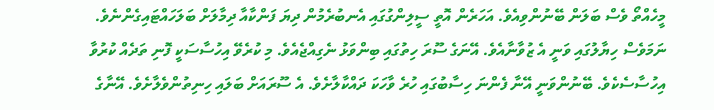މީހެއްތޯ ވެސް ބަލަން ބޭނުންވިއެވެ. އަހަރެން އޮތީ ސީލިންގުގައި އެނބުރެމުން ދިޔަ ފަންކާއާ ދިމާލަށް ބަލަހައްޓައިގެންނެވެ. ނަމަވެސް ހިޔާލުގައި ވަނީ އެ ޒުވާނާއެވެ. އޭނަގެ ސޫރަ ހިތުގައި ބިންވަޅު ނެގިއްޖެއެވެ. މި ކުރެވޭ އިހުސާސަކީ ފޮނި ތަދެއް ކުރުވާ އިހުސާސެކެވެ. ބޭނުންވަނީ އޭނާ ފެންނަ ހިސާބުގައި ހުރެ ވާހަކަ ދައްކާލާށެވެ. އެ ސޫރައަށް ބަލައި ހިނިތުންވެލާށެވެ. އޭނާގެ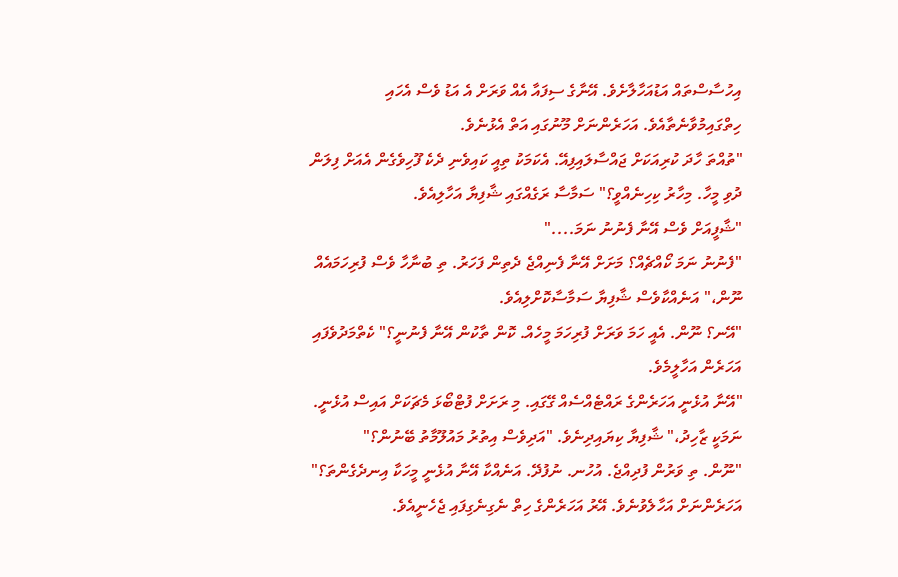އިހުސާސްތައް އަޑުއަހާލާށެވެ. އޭނާގެ ސިފައާ އެއް ވަރަށް އެ އަޑު ވެސް އެހައި ހިތްގައިމުވާނެތާއެވެ. އަހަރެންނަށް މޫނުގައި އަތް އެޅުނެވެ.
"ތުއްތަ ހާދަ ކުރިއަކަށް ޖައްސާލައިފިއޭ. އެކަމަކު ތިއީ ކައިވެނި ދެކެ ފޫހިވެގެން އެއަށް ފިލަން ދުވި މީހާ. މިހާރު ކިހިނެއްވީ؟" ސަމާސާ ރަގެއްގައި ޝާފިޔާ އަހާލިއެވެ.
"ޝާފީއަށް ވެސް އޭނާ ފެނުނު ނަމަ...."
"ފެނުނު ނަމަ ކޯއްޗެއް؟ މަށަށް އޭނާ ފެނިއްޖެ ދެތިން ފަހަރު. ތި ބުނާހާ ވެސް ފުރިހަމައެއް ނޫން،" އަނެއްކާވެސް ޝާފިޔާ ސަމާސާކޮށްލިއެވެ.
"އޭނ؟ ނޫން. އެއީ ހަމަ ވަރަށް ފުރިހަމަ މީހެއް. ކޮން ތާކުން އޭނާ ފެނުނީ؟" ކެތްމަދުވެފައި އަހަރެން އަހާލީމެވެ.
"އޭނާ އުޅެނީ އަހަރެންގެ ރައްޓެއްސެއް ގޭގައި. މި ރަށަށް ފުޓްބޯޅަ މެޗަކަށް އައިސް އުޅެނީ. ނަމަކީ ޒާހިދު،" ޝާފިޔާ ކިޔައިދިނެވެ. "އަދިވެސް އިތުރު މައުލޫމާތު ބޭނުން؟"
"ނޫން. ތި ވަރުން ފުދިއްޖެ. އުހުނ. ނުފުދޭ. އަނެއްކާ އޭނާ އުޅެނީ މީހަކާ އިނދެގެންތަ؟" އަހަރެންނަށް އަހާލެވުނެވެ. އޭރު އަހަރެންގެ ހިތް ނެގިނެގިފައި ޖެހެނީއެވެ.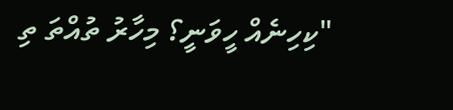"ކިހިނެއް ހީވަނީ؟ މިހާރު ތުއްތަ ތި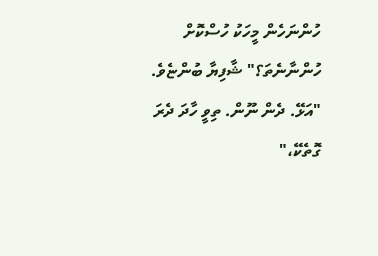ހުންނަހެން މީހަކު ހުސްކޮށް ހުންނާނެތަ؟" ޝާފިޔާ ބުންޏެވެ.
"އަޅޭ. ދެން ނޫން. ތިވީ ހާދަ ދެރަ ގޮތެކޭ،"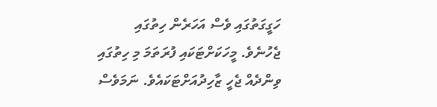ހަގީގަތުގައި ވެސް އަހަރެން ހިތުގައި ޖެހުނެވެ. މީހަކަށްޓަކައި ފުރަތަމަ މި ހިތުގައި ވިންދެއް ޖެހީ ޒާހިދުއަށްޓަކައެވެ. ނަމަވެސް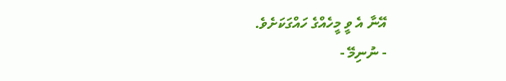އޭނާ އެ ވީ މީހެއްގެ ހައްގަކަށެވެ.
- ނުނިމޭ -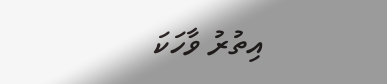އިތުރު ވާހަކަ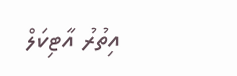އިތުރު އާޓިކަލް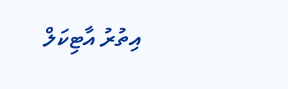އިތުރު އާޓިކަލް